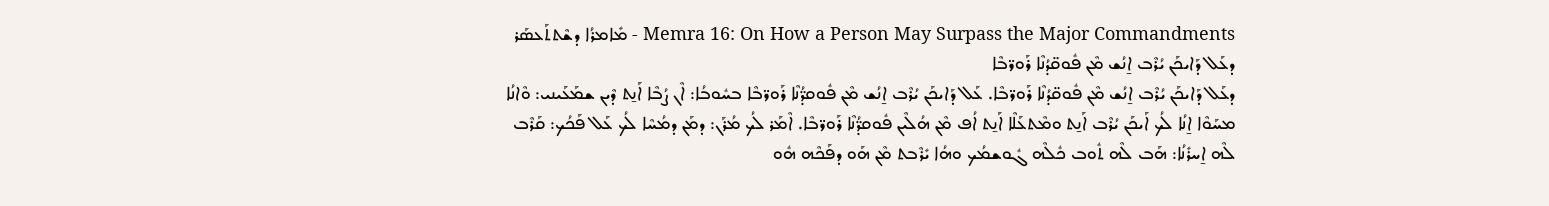Memra 16: On How a Person May Surpass the Major Commandments - ܡܺܐܡܪܳܐ ܕܫܶܬܬܰܥܣܰܪ ܕܥܰܠ ܕܰܐܝܟܰܢ ܝܳܪܶܒ ܐ̱ܢܳܫ ܡܶܢ ܦܽܘܩ̈ܕܳܢܶܐ ܪܰܘܪ̈ܒܶܐ
ܕܥܰܠ ܕܰܐܝܟܰܢ ܝܳܪܶܒ ܐ̱ܢܳܫ ܡܶܢ ܦܽܘܩ̈ܕܳܢܶܐ ܪܰܘܪ̈ܒܶܐ. ܥܰܠ ܕܰܐܝܟܰܢ ܝܳܪܶܒ ܐ̱ܢܳܫ ܡܶܢ ܦܽܘܩܕ̈ܳܢܶܐ ܪܰܘܪ̈ܒܶܐ ܒܚܽܘܒܳܐ: ܐܶܢ ܨܳܒܶܐ ܐܰܢ̱ܬ ܕܶܝܢ ܫܡܰܥܰܝܢܝ: ܘܶܐܢܳܐ ܡܚܰܘܶܐ ܐ̱ܢܳܐ ܠܳܟ ܐܰܝܟܰܢ ܝܳܪܶܒ ܐܰܢ̱ܬ ܘܡܶܬܥܰܠܶܐ ܐܰܢ̱ܬ ܐܳܦ ܡܶܢ ܗܳܠܶܝܢ ܦܽܘܩܕ̈ܳܢܶܐ ܪܰܘܪ̈ܒܶܐ. ܐܶܡܰܪ ܠܳܟ ܡܳܪܰܢ: ܕܡܰܢ ܕܡܳܚܶܐ ܠܳܟ ܥܰܠ ܦܰܟܳܟ: ܩܰܪܶܒ ܠܶܗ ܐ̱ܚܪܺܢܳܐ: ܗܰܒ ܠܶܗ ܬܽܘܒ ܟܽܠܶܗ ܓܽܘܫܡܳܟ ܘܗܳܐ ܝܺܪܶܒܬ ܡܶܢ ܗܰܘ ܕܦܰܟܶܗ ܗܽܘ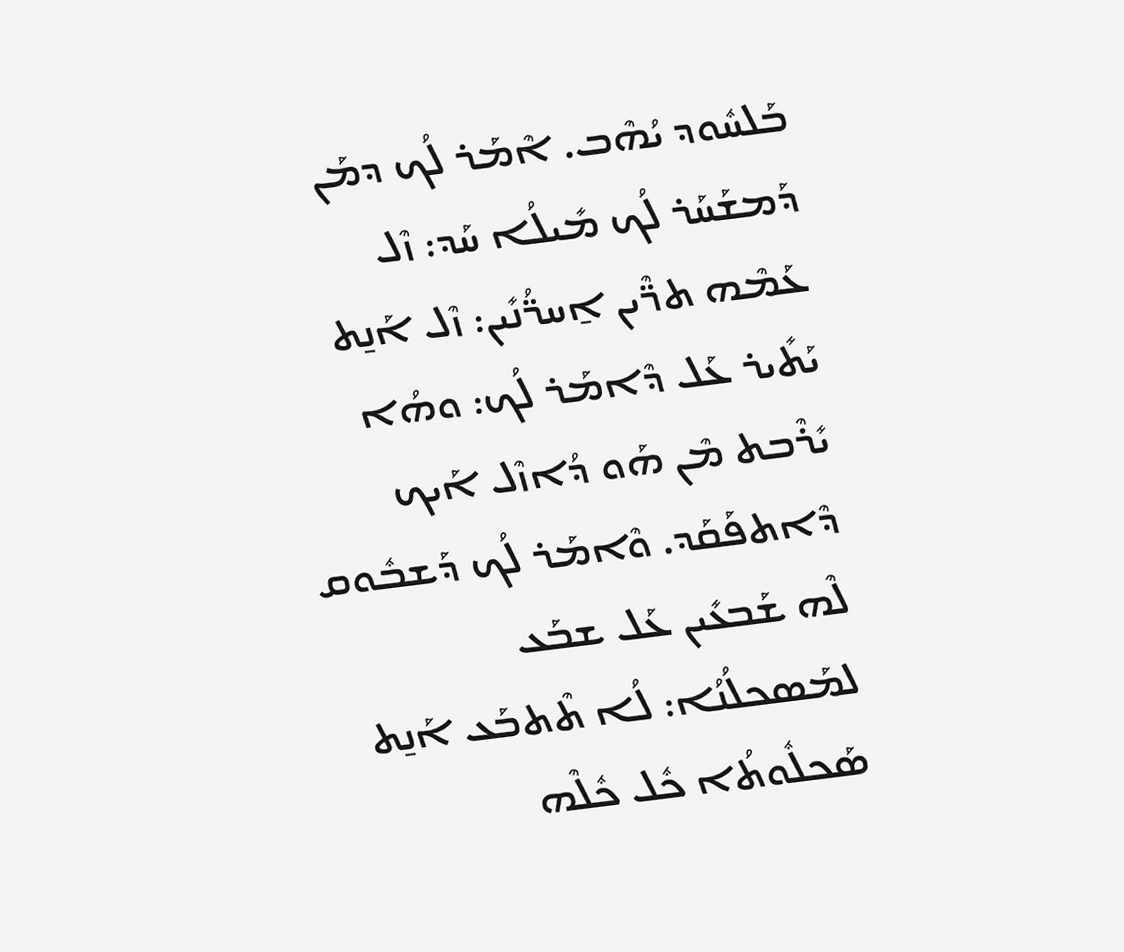ܒܰܠܚܽܘܕ ܝܳܗܶܒ. ܐܶܡܰܪ ܠܳܟ ܕܡܰܢ ܕܰܡܫܰܚܰܪ ܠܳܟ ܡܺܝܠܳܐ ܚܰܕ: ܙܶܠ ܥܰܡܶܗ ܬܪ̈ܶܝܢ ܐ̱ܚܪ̈ܳܢܺܝܢ: ܙܶܠ ܐܰܢ̱ܬ ܝܰܬܺܝܪ ܥܰܠ ܕܶܐܡܰܪ ܠܳܟ: ܘܗܳܐ ܝܺܪܶܒܬ ܡܶܢ ܗܰܘ ܕܳܐܙܶܠ ܐܰܝܟ ܕܶܐܬܦܰܩܰܕ. ܘܶܐܡܰܪ ܠܳܟ ܕܰܫܒܽܘܩ ܠܶܗ ܫܰܒܥܺܝܢ ܥܰܠ ܫܒܰܥ ܠܡܰܣܟܠܳܢܳܐ: ܠܳܐ ܬܶܬܒܰܥ ܐܰܢ̱ܬ ܣܰܟܠܽܘܬܳܐ ܟܽܠ ܟܽܠܶܗ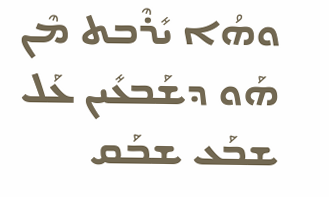ܘܗܳܐ ܝܺܪܶܒܬ ܡܶܢ ܗܰܘ ܕܫܰܒܥܺܝܢ ܥܰܠ ܫܒܰܥ ܫܒܰܩ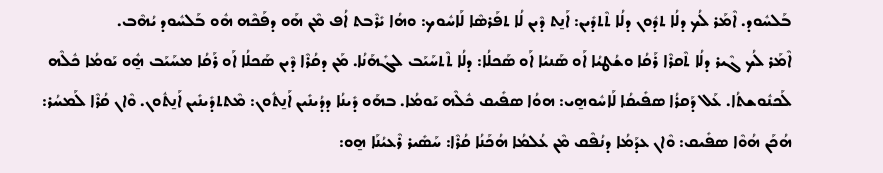ܒܰܠܚܽܘܕ. ܐܶܡܰܪ ܠܳܟ ܕܠܳܐ ܬܕܽܘܢ ܕܠܳܐ ܬܶܬܕܺܝܢ: ܐܰܢ̱ܬ ܕܶܝܢ ܠܳܐ ܬܦܰܪܣܶܐ ܠܰܐܚܽܘܟ: ܘܗܳܐ ܝܺܪܶܒܬ ܐܳܦ ܡܶܢ ܗܰܘ ܕܦܰܟܶܗ ܗܽܘ ܒܰܠܚܽܘܕ ܝܳܗܶܒ.
ܐܶܡܰܪ ܠܳܟ ܓܶܝܪ ܕܠܳܐ ܬܶܩܪܶܐ ܪܰܩܳܐ ܘܫܳܛܝܳܐ ܐܰܘ ܣܰܢܝܳܐ ܐܰܘ ܣܰܟܠܳܐ: ܕܠܳܐ ܬܶܬܚܰܝܰܒ ܠܓܺܗܰܢܳܐ. ܡܰܢ ܕܩܳܪܶܐ ܕܶܝܢ ܣܰܟܠܳܐ ܐܰܘ ܪܰܩܳܐ ܡܚܰܝܰܒ ܗ̱ܽܘ ܝܰܘܡܳܐ ܟܽܠܶܗ ܠܰܟܢܽܘܫܬܳܐ. ܥܰܠ ܕܰܩܪܳܐ ܣܦܺܝܩܳܐ ܠܰܐܚܽܘܗ̱ܝ: ܗܘܳܐ ܣܦܺܝܩ ܟܽܠܶܗ ܝܰܘܡܳܐ. ܒܗܰܘ ܕܺܝܢܳܐ ܕܕܳܝܢܺܝܢ ܐܰܢ̱ܬܽܘܢ: ܡܶܬܬܕܺܝܢܺܝܢ ܐܰܢ̱ܬܽܘܢ. ܘܶܐܢ ܩܳܪܶܐ ܠܰܡܚܳܪ: ܗܳܟܰܢ ܗܳܘܶܐ ܣܦܺܝܩ: ܘܶܐܢ ܥܕܰܡܳܐ ܕܢܳܦܶܩ ܡܶܢ ܥܳܠܡܳܐ ܗܳܟܰܢܳܐ ܩܳܪܶܐ: ܚܰܣܺܝܪ ܪܶܥܝܳܢܰܐ ܗ̱ܘ: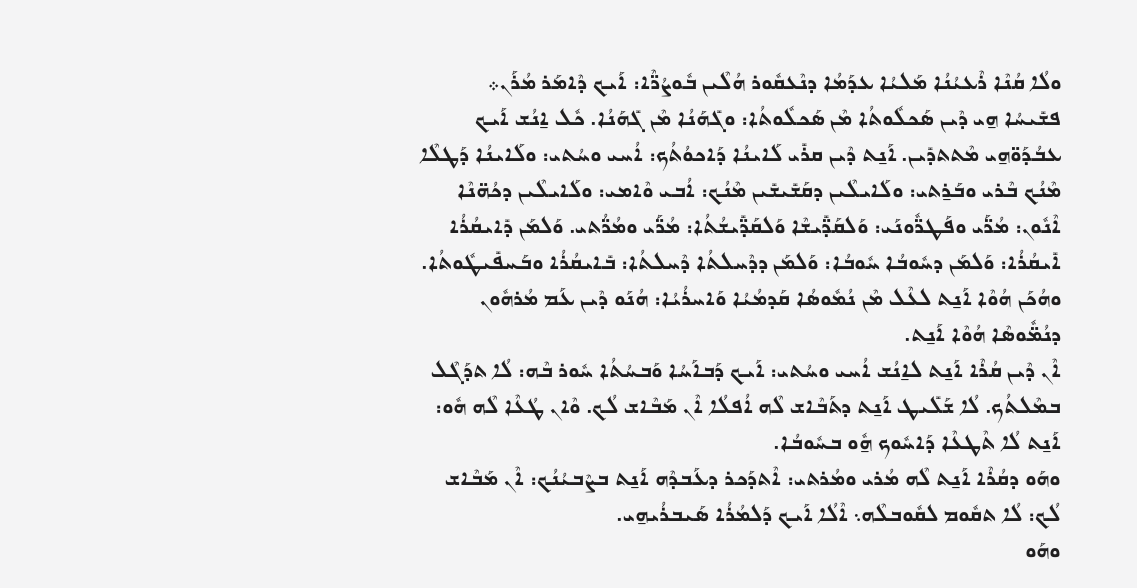ܘܠܳܐ ܩܳܢܶܐ ܪܶܥܝܳܢܳܐ ܡܰܠܝܳܐ ܥܕܰܡܳܐ ܕܢܶܥܩܽܘܪ ܗܳܠܶܝܢ ܒܽܘܨܳܪ̈ܶܐ: ܐܰܝܟ ܕܶܐܡܰܪ ܡܳܪܰܢ܀
ܦܫܺܝܚܳܐ ܗ̱ܝ ܕܶܝܢ ܣܰܟܠܽܘܬܳܐ ܡܶܢ ܣܰܟܠܽܘܬܳܐ: ܘܓܺܗܰܢܳܐ ܡܶܢ ܓܺܗܰܢܳܐ. ܟܽܠ ܐ̱ܢܳܫ ܐܰܝܟ ܥܒܳܕܰܘ̈ܗ̱ܝ ܡܶܬܬܕܺܝܢ. ܐܰܢ̱ܬ ܕܶܝܢ ܩܪܺܝ ܠܰܐܝܢܳܐ ܕܰܐܟܘܳܬܳܟ: ܐܳܚܝ ܘܚܳܬܝ: ܘܠܰܐܝܢܳܐ ܕܰܛܠܶܐ ܡܶܢܳܟ ܒܶܪܝ ܘܒܰܪ̱ܬܝ: ܘܠܰܐܝܠܶܝܢ ܕܩܰܫܺܝܫܺܝܢ ܡܶܢܳܟ: ܐܳܒܝ ܘܶܐܡܝ: ܘܠܰܐܝܠܶܝܢ ܕܟܳܗ̈ܢܶܐ ܐܶܢܽܘܢ: ܡܳܪ̈ܰܝ ܘܦܰܛܪ̈ܽܘܢܰܝ: ܘܰܠܩܰܕ̈ܺܝܫܶܐ ܘܰܠܩܰܕ̈ܺܝܫܳܬܳܐ: ܡܳܪ̈ܰܝ ܘܡܳܪ̈ܳܬܝ. ܘܰܠܡܰܢ ܕܺܐܝܩܳܪܳܐ ܐܺܝܩܳܪܳܐ: ܘܰܠܡܰܢ ܕܚܽܘܒܳܐ ܚܽܘܒܳܐ: ܘܰܠܡܰܢ ܕܕܶܚܠܬܳܐ ܕܶܚܠܬܳܐ: ܒܺܐܝܩܳܪܳܐ ܘܒܰܚܦܺܝܛܽܘܬܳܐ. ܘܗܳܟܰܢ ܗܳܘܶܐ ܐܰܢ̱ܬ ܠܥܶܠ ܡܶܢ ܢܳܡܽܘܣܳܐ ܩܰܕܡܳܝܳܐ ܘܰܐܚܪܳܝܳܐ: ܗܳܢܰܘ ܕܶܝܢ ܥܰܡ ܡܳܪܗܽܘܢ ܕܢܳܡ̈ܽܘܣܶܐ ܗܳܘܶܐ ܐܰܢ̱ܬ.
ܐܶܢ ܕܶܝܢ ܩܳܪܶܐ ܐܰܢ̱ܬ ܠܐ̱ܢܳܫ ܐܳܚܝ ܘܚܳܬܝ: ܐܰܝܟ ܕܰܒܐܰܚܳܐ ܘܰܒܚܳܬܳܐ ܚܽܘܪ ܒܶܗ: ܠܳܐ ܬܕܰܓܶܠ ܒܡܶܠܬܳܟ. ܠܳܐ ܫܰܠܺܝܛ ܐܰܢ̱ܬ ܕܬܰܒܶܐܫ ܠܶܗ ܐܳܦܠܳܐ ܐܶܢ ܡܰܒܶܐܫ ܠܳܟ. ܘܶܐܢ ܛܳܥܶܐ ܠܶܗ ܗܽܘ: ܐܰܢ̱ܬ ܠܳܐ ܬܶܛܥܶܐ ܕܰܐܚܽܘܟ ܗ̱ܽܘ ܒܚܽܘܒܳܐ.
ܘܗܰܘ ܕܩܳܪܶܐ ܐܰܢ̱ܬ ܠܶܗ ܡܳܪܝ ܘܡܳܪܬܝ: ܐܶܬܕܰܟܪ ܕܥܰܒܕܶܗ ܐܰܢ̱ܬ ܒܨܶܒܝܳܢܳܟ: ܐܶܢ ܡܰܒܶܐܫ ܠܳܟ: ܠܳܐ ܬܩܽܘܡ ܠܩܽܘܒܠܶܗ܆ ܐܶܠܳܐ ܐܰܝܟ ܕܰܠܡܳܪܳܐ ܣܰܝܒܪܳܝܗ̱ܝ.
ܘܗܰܘ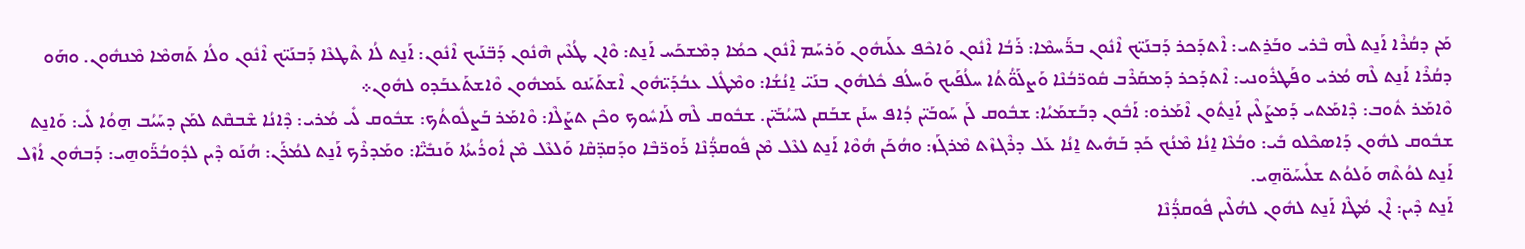ܡܰܢ ܕܩܳܪܶܐ ܐܰܢ̱ܬ ܠܶܗ ܒܶܪܝ ܘܒܰܪ̱ܬܝ: ܐܶܬܕܰܟܪ ܕܰܒܢܰܝ̈ܟ ܐܶܢܽܘܢ ܒܪ̈ܰܚܡܶܐ: ܪܰܒܳܐ ܐܶܢܽܘܢ ܘܰܐܟܶܦ ܥܠܰܝܗܽܘܢ ܘܰܪܚܰܡ ܐܶܢܽܘܢ ܟܡܳܐ ܕܡܶܫܟܰܚ ܐܰܢ̱ܬ: ܘܶܐܢ ܛܳܥܶܝܢ ܗܶܢܽܘܢ ܕܰܒ̈ܢܰܝܟ ܐܶܢܽܘܢ: ܐܰܢ̱ܬ ܠܳܐ ܬܶܛܥܶܐ ܕܰܒܢܰܝ̈ܟ ܐܶܢܽܘܢ ܘܠܳܐ ܬܰܗܡܶܐ ܡܶܢܗܽܘܢ. ܘܗܰܘ ܕܩܳܪܶܐ ܐܰܢ̱ܬ ܠܶܗ ܡܳܪܝ ܘܦܰܛܪܽܘܢܝ: ܐܶܬܕܰܟܪ ܕܰܡܩܰܪܶܒ ܩܽܘܪ̈ܒܳܢܶܐ ܘܰܨܠܰܘ̈ܳܬܳܐ ܚܠܳܦܰܝܟ ܘܰܚܠܳܦ ܟܽܠܗܽܘܢ ܒܢܰܝ̈ ܐ̱ܢܳܫܳܐ: ܘܡܶܛܽܠ ܥܒܳܕܰܝ̈ܗܽܘܢ ܐܶܫܬܰܝܰܢܘ ܥܰܡܗܽܘܢ ܘܶܐܫܬܰܥܒܰܕܘ ܠܗܽܘܢ܀
ܘܶܐܡܰܪ ܬܽܘܒ: ܕܶܐܡܰܬܝ ܕܰܡܨܰܠܶܝܢ ܐܰܢ̱ܬܽܘܢ ܐܶܡܰܪܘ: ܐܰܒܽܘܢ ܕܒܰܫܡܰܝܳܐ: ܫܒܽܘܩ ܠܰܢ ܚܰܘܒܰܝ̈ܢ ܕܳܐܦ ܚܢܰܢ ܫܒܰܩܢ ܠܚܰܝܳܒܰܝ̈ܢ. ܫܒܽܘܩ ܠܶܗ ܠܰܐܚܽܘܟ ܘܟܶܢ ܬܨܰܠܶܐ: ܘܶܐܡܰܪ ܒܰܨܠܽܘܬܳܟ: ܫܒܽܘܩ ܠܺܝ ܡܳܪܝ: ܕܶܐܢܳܐ ܫܶܒܩܶܬ ܠܡܰܢ ܕܚܰܝܳܒ ܗ̱ܘܳܐ ܠܺܝ: ܘܰܐܢ̱ܬ ܫܒܽܘܩ ܠܗܽܘܢ ܕܰܐܣܟܶܠܘ ܒܺܝ: ܘܒܳܥܶܐ ܐ̱ܢܳܐ ܡܶܢܳܟ ܟܰܕ ܒܰܗܺܝܬ ܐ̱ܢܳܐ ܥܰܠ ܕܪܶܓܙܶܬ ܡܶܪܓܰܙ: ܘܗܳܟܰܢ ܗܳܘܶܐ ܐܰܢ̱ܬ ܠܥܶܠ ܡܶܢ ܦܽܘܩܕ̈ܳܢܶܐ ܪܰܘܪ̈ܒܶܐ ܘܕܰܩܕ̈ܩܶܐ ܘܰܠܥܶܠ ܡܶܢ ܐܽܘܪܳܝܬܳܐ ܘܰܢܒܺܝ̈ܶܐ: ܘܡܰܕܪܶܟ ܐܰܢ̱ܬ ܠܡܳܪܰܢ: ܗܳܢܰܘ ܕܶܝܢ ܠܕܽܘܒܳܪ̈ܰܘܗ̱ܝ: ܕܰܒܗܽܘܢ ܐܳܙܶܠ ܐܰܢ̱ܬ ܠܘܳܬܶܗ ܘܰܠܘܳܬ ܫܠܺܝܚܰܘ̈ܗ̱ܝ.
ܐܰܢ̱ܬ ܕܶܝܢ: ܐܶܢ ܡܳܛܶܐ ܐܰܢ̱ܬ ܠܗܽܘܢ ܠܗܳܠܶܝܢ ܦܽܘܩܕ̈ܳܢܶܐ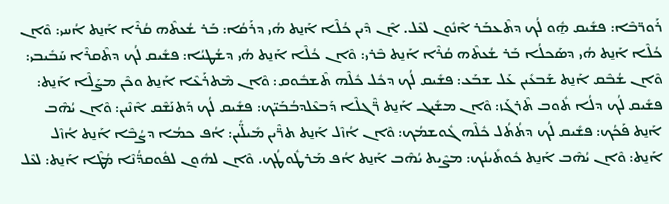ܪܰܘܪ̈ܒܶܐ: ܦܫܺܝܩ ܗ̱ܽܘ ܠܳܟ ܕܬܶܥܒܰܪ ܐܶܢܽܘܢ ܠܥܶܠ. ܐܶܢ ܕܶܝܢ ܟܳܠܶܐ ܐܰܢ̱ܬ ܗܳܝ ܕܪܰܩܳܐ: ܒܰܪ ܫܳܥܬܶܗ ܩܳܪܶܐ ܐܰܢ̱ܬ ܐܳܚܝ: ܘܶܐܢ ܟܳܠܶܐ ܐܰܢ̱ܬ ܗܳܝ ܕܣܰܟܠܳܐ ܒܰܪ ܫܳܥܬܶܗ ܩܳܪܶܐ ܐܰܢ̱ܬ ܒܶܪܝ: ܘܶܐܢ ܟܳܠܶܐ ܐܰܢ̱ܬ ܗܳܝ ܕܫܳܛܝܳܐ: ܦܫܺܝܩ ܠܳܟ ܕܬܶܩܪܶܐ ܚܰܒܺܝܒܝ: ܘܶܐܢ ܫܳܒܶܩ ܐܰܢ̱ܬ ܫܰܒܥܺܝܢ ܥܰܠ ܫܒܰܥ: ܦܫܺܝܩ ܠܳܟ ܕܟܽܠ ܟܽܠܶܗ ܬܶܫܒܽܘܩ: ܘܶܐܢ ܡܶܬܪܰܥܶܐ ܐܰܢ̱ܬ ܘܟܶܢ ܡܨܰܠܶܐ ܐܰܢ̱ܬ: ܦܫܺܝܩ ܠܳܟ ܕܠܳܐ ܬܽܘܒ ܬܶܪܓܰܙ: ܘܶܐܢ ܡܫܺܝܓ ܐܰܢ̱ܬ ܪ̈ܶܓܠܶܐ ܕܰܒܥܶܠܕܒܳܒܰܝ̈ܟ: ܦܫܺܝܩ ܠܳܟ ܕܰܬܢܰܫܶܩ ܐܶܢܶܝܢ: ܘܶܐܢ ܝܳܗܶܒ ܐܰܢ̱ܬ ܦܰܟܳܟ: ܦܫܺܝܩ ܠܳܟ ܕܬܳܬܳܠ ܟܽܠܶܗ ܓܽܘܫܡܳܟ: ܘܶܐܢ ܐܳܙܶܠ ܐܰܢ̱ܬ ܬܪ̈ܶܝܢ ܡܺܝܠ̈ܺܝܢ: ܐܳܦ ܟܡܳܐ ܕܨܳܒܶܐ ܐܰܢ̱ܬ ܐܳܙܶܠ ܐܰܢ̱ܬ: ܘܶܐܢ ܝܳܗܶܒ ܐܰܢ̱ܬ ܟܽܘܬܺܝܢܳܟ: ܡܨܶܝܬ ܝܳܗܶܒ ܐܰܢ̱ܬ ܐܳܦ ܡܰܪܛܽܘܛܳܟ. ܘܶܐܢ ܠܗܽܘܢ ܠܦܽܘܩܕ̈ܳܢܶܐ ܡܳܛܶܐ ܐܰܢ̱ܬ: ܠܥܶܠ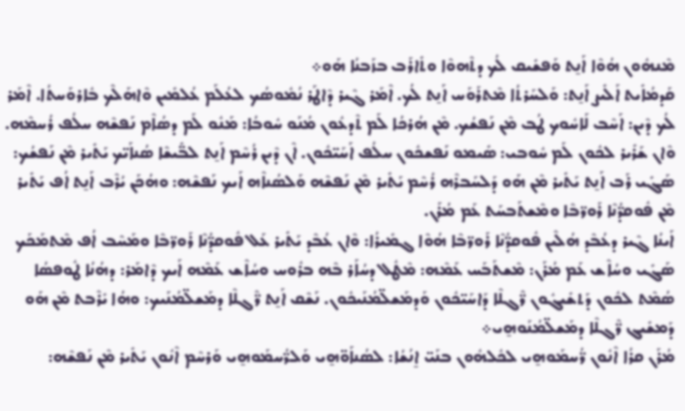ܡܶܢܗܽܘܢ ܗܳܘܶܐ ܐܰܢ̱ܬ ܘܰܦܫܺܝܩ ܠܳܟ ܕܬܶܗܘܶܐ ܘܬܺܐܪܰܒ ܒܙܰܒܢܳܐ ܗܰܘ܀
ܩܰܕܡܳܐܺܝܬ ܐܰܠܺܝܨ ܐܰܢ̱ܬ: ܘܰܠܚܰܪܬܳܐ ܡܶܬܪܰܘܰܚ ܐܰܢ̱ܬ ܠܳܟ. ܐܶܡܰܪ ܓܶܝܪ ܕܶܐܛܰܪ ܢܳܡܽܘܣܳܟ ܠܥܳܠܰܡ ܥܳܠܡܺܝܢ ܘܶܐܗܰܠܶܟ ܒܽܐܪܘܰܚܬܳܐ. ܐܶܡܰܪ ܠܳܟ ܕܶܝܢ: ܐܰܚܶܒ ܠܰܐܚܽܘܟ ܛܳܒ ܡܶܢ ܢܰܦܫܳܟ. ܡܶܢ ܗܳܪܟܳܐ ܠܰܡ ܬܶܕܥܽܘܢ ܡܳܢܰܘ ܚܽܘܒܳܐ: ܡܰܢܽܘ ܠܰܡ ܕܣܳܐܶܡ ܢܰܦܫܶܗ ܚܠܳܦ ܪܳܚܡܶܗ. ܘܶܐܢ ܫܰܪܺܝܪ ܠܟܽܘܢ ܠܰܡ ܚܽܘܒܝ: ܣܺܝܡܘ ܢܰܦܫܟܽܘܢ ܚܠܳܦ ܐܰܚܰܝ̈ܟܽܘܢ. ܐܶܢ ܕܶܝܢ ܪܳܚܶܡ ܐܰܢ̱ܬ ܠܒ̈ܺܝܫܶܐ ܣܳܢܐܰܝ̈ܟ ܝܰܬܺܝܪ ܡܶܢ ܢܰܦܫܳܟ: ܣܰܓܺܝ ܪܰܒ ܐܰܢ̱ܬ ܝܰܬܺܝܪ ܡܶܢ ܗܰܘ ܕܰܠܚܰܒܪܶܗ ܪܳܚܶܡ ܝܰܬܺܝܪ ܡܶܢ ܢܰܦܫܶܗ ܘܰܠܣܳܢܐܶܗ ܐܰܝܟ ܢܰܦܫܶܗ: ܘܗܳܟܰܢ ܝܳܪܶܒ ܐܰܢ̱ܬ ܐܳܦ ܝܰܬܺܝܪ ܡܶܢ ܦܽܘܩܕ̈ܳܢܶܐ ܪܰܘܪ̈ܒܶܐ ܘܡܶܫܬܰܒܚܰܬ ܥܰܡ ܡܳܪܰܢ.
ܐܰܝܢܳܐ ܓܶܝܪ ܕܥܳܒܶܕ ܗܳܠܶܝܢ ܦܽܘܩܕ̈ܳܢܶܐ ܪܰܘܪ̈ܒܶܐ ܗܳܘܶܐ ܓܡܺܝܪܳܐ: ܘܶܐܢ ܥܳܒܶܕ ܝܰܬܺܝܪ ܥܰܠ ܦܽܘܩܕ̈ܳܢܶܐ ܪܰܘܪ̈ܒܶܐ ܘܡܰܚܶܒ ܐܳܦ ܡܶܬܡܰܟܰܟ ܣܰܓܺܝ ܘܚܳܐܶܫ ܥܰܡ ܡܳܪܰܢ: ܡܶܫܬܰܒܰܚ ܥܰܡܶܗ: ܡܶܛܽܠ ܕܚܳܐܰܪ ܒܶܗ ܒܪܽܘܚ ܘܚܳܐܶܫ ܥܰܡܶܗ ܐܰܝܟ ܕܶܐܡܰܪ: ܕܗܳܢܳܐ ܛܽܘܦܣܳܐ ܣܳܡܶܬ ܠܟܽܘܢ ܕܰܬܫܺܝܓܽܘܢ ܪ̈ܶܓܠܶܐ ܕܰܐܚܰܝ̈ܟܽܘܢ ܘܰܕܡܰܫܠ̈ܡܳܢܰܝܟܽܘܢ. ܢܰܫܶܩ ܐܰܢ̱ܬ ܪ̈ܶܓܠܶܐ ܕܡܰܫܠ̈ܡܳܢܰܝܟ: ܘܗܳܐ ܝܺܪܶܒܬ ܡܶܢ ܗܰܘ ܕܰܡܫܺܝܓ ܪ̈ܶܓܠܶܐ ܕܡܰܫܠ̈ܡܳܢܰܘܗ̱ܝ܀
ܡܳܪܰܢ ܩܪܳܐ ܐܶܢܽܘܢ ܪ̈ܳܚܡܰܘܗ̱ܝ ܠܟܽܠܗܽܘܢ ܒܢܰܝ̈ ܐ̱ܢܳܫܳܐ: ܠܣܳܢܐܰܘ̈ܗ̱ܝ ܘܰܠܪ̈ܳܚܡܰܘܗ̱ܝ ܘܰܪܚܶܡ ܐܶܢܽܘܢ ܝܰܬܺܝܪ ܡܶܢ ܢܰܦܫܶܗ: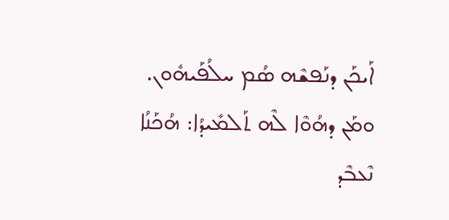ܐܰܝܟܰܢ ܕܢܰܦܫܶܗ ܣܳܡ ܚܠܳܦܰܝܗܽܘܢ. ܘܡܰܢ ܕܗܳܘܶܐ ܠܶܗ ܬܰܠܡܺܝܕܳܐ: ܗܳܟܰܢܳܐ ܢܶܥܒܶܕ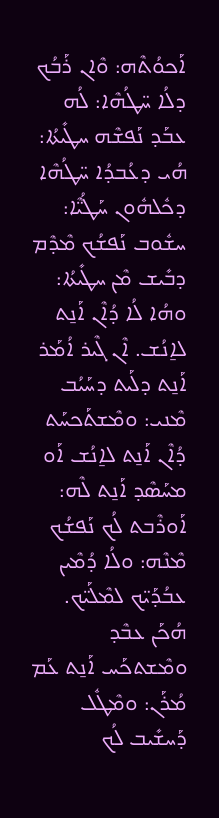ܐܰܟܘܳܬܶܗ: ܘܶܐܢ ܪܰܒܳܟ ܕܠܳܐ ܚ̈ܛܳܗܶܐ: ܠܳܗ ܥܒܰܕ ܢܰܦܫܶܗ ܚܛܺܝܬܳܐ: ܗܳܝ ܕܥܳܒܕܳܐ ܚ̈ܛܳܗܶܐ ܕܟܽܠܗܽܘܢ ܚܰܛܳܝ̈ܶܐ: ܚܫܽܘܒ ܢܰܦܫܳܟ ܡܶܕܶܡ ܕܒܺܝܫ ܡܶܢ ܚܛܺܝܬܳܐ: ܘܗܳܐ ܠܳܐ ܕܳܐܶܢ ܐܰܢ̱ܬ ܠܐ̱ܢܳܫ. ܐܶܢ ܓܶܝܪ ܐܳܡܰܪ ܐܰܢ̱ܬ ܕܠܰܝܬ ܕܚܰܝܳܒ ܡܶܢܝ: ܘܡܶܫܬܰܟܚܰܬ ܕܳܐܶܢ ܐܰܢ̱ܬ ܠܐ̱ܢܳܫ ܐܰܘ ܡܚܰܣܶܕ ܐܰܢ̱ܬ ܠܶܗ: ܐܰܘܪܶܒܬ ܠܳܟ ܢܰܦܫܳܟ ܡܶܢܶܗ: ܘܠܳܐ ܕܳܡܶܝܢ ܥܒܳܕܰܝ̈ܟ ܠܡܶܠܰܝ̈ܟ. ܗܳܟܰܢ ܥܒܶܕ ܘܡܶܫܬܟܰܚ ܐܰܢ̱ܬ ܥܰܡ ܡܳܪܰܢ: ܘܡܶܛܽܠ ܕܰܚܫܺܝܒ ܠܳܟ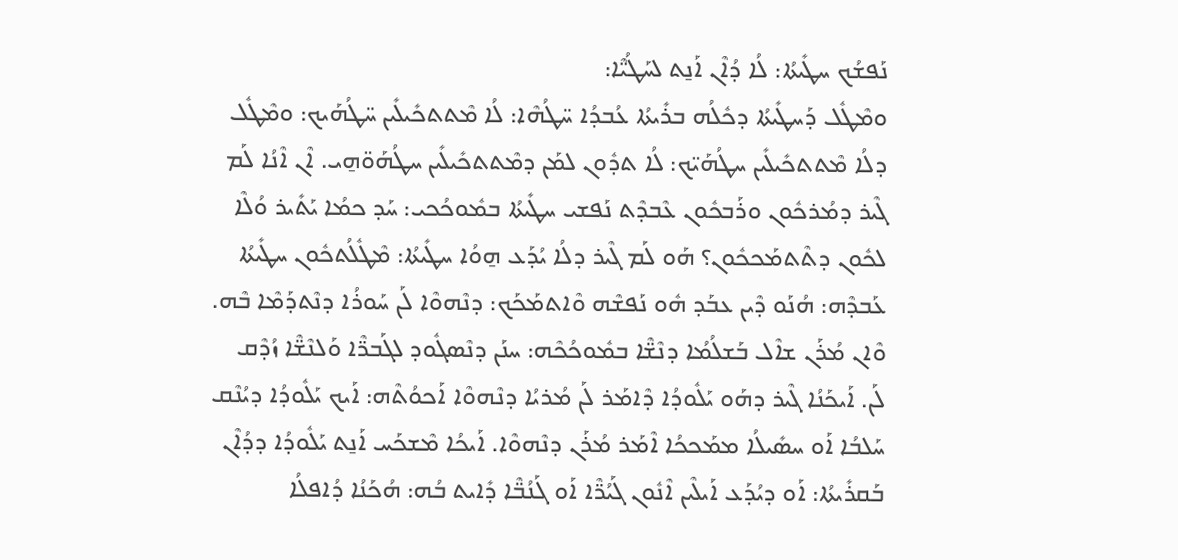ܢܰܦܫܳܟ ܚܛܺܝܬܳܐ: ܠܳܐ ܕܳܐܶܢ ܐܰܢ̱ܬ ܠܚܰܛܳܝ̈ܶܐ:
ܘܡܶܛܽܠ ܕܰܚܛܺܝܬܳܐ ܕܟܽܠܳܗ ܒܪܺܝܬܳܐ ܥܳܒܕܳܐ ܚ̈ܛܳܗܶܐ: ܠܳܐ ܡܶܬܬܟܺܝܠܺܝܢ ܚ̈ܛܳܗܰܝܟ: ܘܡܶܛܽܠ ܕܠܳܐ ܡܶܬܬܟܺܝܠܺܝܢ ܚܛܳܗܰܝ̈ܟ: ܠܳܐ ܬܕܽܘܢ ܠܡܰܢ ܕܡܶܬܬܟܺܝܠܺܝܢ ܚܛܳܗܰܘ̈ܗ̱ܝ. ܐܶܢ ܐܶܢܳܐ ܠܰܡ ܓܶܝܪ ܕܡܳܪܟܽܘܢ ܘܪܰܒܟܽܘܢ ܥܶܒܕܶܬ ܢܰܦܫܝ ܚܛܺܝܬܳܐ ܒܡܽܘܟܳܟܝ: ܚܰܕ ܟܡܳܐ ܝܰܬܺܝܪ ܘܳܠܶܐ ܠܟܽܘܢ ܕܬܶܬܡܰܟܟܽܘܢ؟ ܗܰܘ ܠܰܡ ܓܶܝܪ ܕܠܳܐ ܝܳܕܰܥ ܗ̱ܘܳܐ ܚܛܺܝܬܳܐ: ܡܶܛܽܠܳܬܟܽܘܢ ܚܛܺܝܬܳܐ ܥܰܒܕܶܗ: ܗܳܢܰܘ ܕܶܝܢ ܥܒܰܕ ܗܽܘ ܢܰܦܫܶܗ ܘܶܐܬܡܰܟܰܟ: ܕܢܶܗܘܶܐ ܠܰܢ ܚܰܘܪܳܐ ܕܢܶܬܕܰܡܶܐ ܒܶܗ.
ܘܶܐܢ ܡܳܪܰܢ ܫܐܶܠ ܒܰܫܠܳܡܳܐ ܕܢܶܫ̈ܶܐ ܒܡܽܘܟܳܟܶܗ: ܚܢܰܢ ܕܢܶܣܓܽܘܕ ܠܓܰܒܪ̈ܶܐ ܘܰܠܢܶܫ̈ܶܐ ܙܳܕܶܩ ܠܰܢ. ܐܰܝܟܰܢܳܐ ܓܶܝܪ ܕܗܰܘ ܝܰܠܽܘܕܳܐ ܕܶܐܡܰܪ ܠܰܢ ܡܳܪܝܳܐ ܕܢܶܗܘܶܐ ܐܰܟܘܳܬܶܗ: ܐܰܝܟ ܝܰܠܽܘܕܳܐ ܕܝܳܢܶܩ ܚܰܠܒܳܐ ܐܰܘ ܚܣܺܝܠܳܐ ܡܡܰܟܟܳܐ ܐܶܡܰܪ ܡܳܪܰܢ ܕܢܶܗܘܶܐ. ܐܰܝܟܳܐ ܡܶܫܟܰܚ ܐܰܢ̱ܬ ܝܰܠܽܘܕܳܐ ܕܕܳܐܶܢ ܒܰܩܪܺܝܬܳܐ: ܐܰܘ ܕܝܳܕܰܥ ܐܰܝܠܶܝܢ ܐܶܢܽܘܢ ܓܰܝܳܪ̈ܶܐ ܐܰܘ ܓܰܢܳܒ̈ܶܐ ܕܺܐܝܬ ܒܳܗ: ܗܳܟܰܢܳܐ ܕܳܐܦܠܳܐ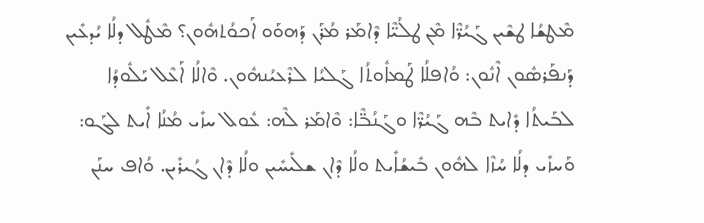ܡܶܛܫܳܐ ܛܫܶܝܢ ܓܰܝܳܪ̈ܶܐ ܡܶܢ ܛܠܳܝ̈ܶܐ ܕܶܐܡܰܪ ܡܳܪܰܢ ܕܰܗܘܰܘ ܐܰܟܘܳܬܗܽܘܢ؟ ܡܶܛܽܠ ܕܠܳܐ ܝܳܕܥܺܝܢ ܕܰܢܦܰܪܣܽܘܢ ܐܶܢܽܘܢ: ܘܳܐܦܠܳܐ ܛܰܡܐܽܘܬܳܐ ܓܰܠܝܳܐ ܠܪܶܥܝܳܢܗܽܘܢ. ܘܶܐܠܳܐ ܐܰܥܶܠ ܝܰܠܽܘܕܳܐ ܠܒܰܝܬܳܐ ܕܺܐܝܬ ܒܶܗ ܓܰܝܳܪ̈ܶܐ ܘܓܰܢܳܒ̈ܶܐ: ܘܶܐܡܰܪ ܠܶܗ: ܥܽܘܠ ܚܙܺܝ ܡܳܢܳܐ ܐܺܝܬ ܠܓܰܘ: ܘܰܚܙܺܝ ܕܠܳܐ ܚܳܙܶܐ ܠܗܽܘܢ ܒܺܝܫܳܐܺܝܬ ܘܠܳܐ ܕܶܐܢ ܫܠܺܝܚܺܝܢ ܘܠܳܐ ܕܶܐܢ ܓܳܝܪܺܝܢ. ܘܳܐܦ ܚܢܰܢ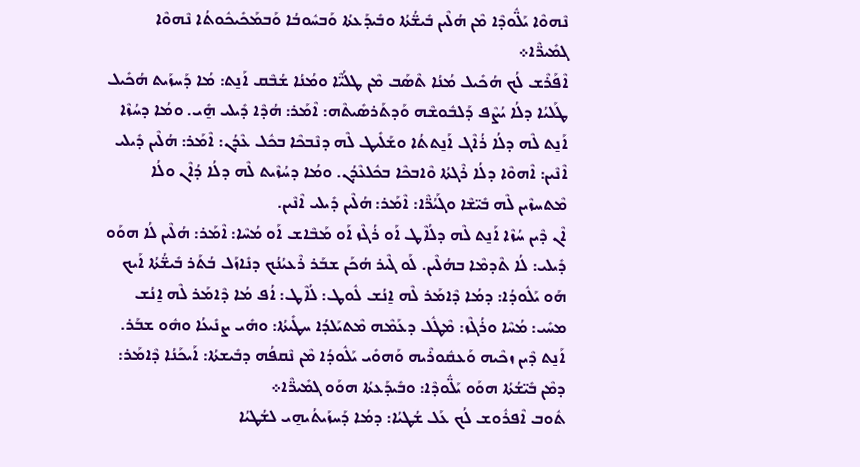ܢܶܗܘܶܐ ܝܰܠ̈ܽܘܕܶܐ ܡܶܢ ܗܳܠܶܝܢ ܒܺܝܫ̈ܳܬܳܐ ܘܒܺܝܕܰܥܬܳܐ ܘܰܒܚܽܘܒܳܐ ܘܰܒܡܰܟܺܝܟܽܘܬܳܐ ܢܶܗܘܶܐ ܓܡܺܝܪ̈ܶܐ܀
ܐܶܦܰܪܶܫ ܠܳܟ ܗܳܟܺܝܠ ܡܳܢܳܐ ܬܶܣܰܒ ܡܶܢ ܛܠܳܝ̈ܶܐ ܘܡܳܢܳܐ ܫܳܒܶܩ ܐܰܢ̱ܬ: ܡܳܐ ܕܰܚܙܰܝܬ ܗܳܟܺܝܠ ܛܰܠܝܳܐ ܕܠܳܐ ܝܳܨܶܦ ܕܰܠܒܽܘܫܶܗ ܘܰܕܬܰܪܣܺܝܬܶܗ: ܐܶܡܰܪ: ܗܳܕܶܐ ܕܺܝܠܝ ܗ̱ܺܝ. ܘܡܳܐ ܕܚܳܙܶܐ ܐܰܢ̱ܬ ܠܶܗ ܕܠܳܐ ܪܳܐܶܓ ܐܰܢ̱ܬܬܳܐ ܘܫܰܠܺܝܛ ܠܶܗ ܕܢܶܒܟܶܐ ܒܟܽܠ ܥܶܕܳܢ: ܐܶܡܰܪ: ܗܳܠܶܝܢ ܕܺܝܠܝ ܐܶܢܶܝܢ: ܐܶܗܘܶܐ ܕܠܳܐ ܪܶܓܬܳܐ ܘܶܐܒܟܶܐ ܒܟܽܠܥܶܕܳܢ. ܘܡܳܐ ܕܚܳܙܶܝܬ ܠܶܗ ܕܠܳܐ ܕܳܐܶܢ ܘܠܳܐ ܡܶܬܚܙܶܝܢ ܠܶܗ ܒܺܝ̈ܫܶܐ ܘܓܰܝܳܪ̈ܶܐ: ܐܶܡܰܪ: ܗܳܠܶܝܢ ܕܺܝܠܝ ܐܶܢܶܝܢ.
ܐܶܢ ܕܶܝܢ ܚܳܙܶܐ ܐܰܢ̱ܬ ܠܶܗ ܕܠܳܐܶܛ ܐܰܘ ܪܳܓܶܙ ܐܰܘ ܡܰܒܶܐܫ ܐܰܘ ܡܳܚܶܐ: ܐܶܡܰܪ: ܗܳܠܶܝܢ ܠܳܐ ܗܘܰܘ ܕܺܝܠܝ: ܠܳܐ ܬܶܕܡܶܐ ܒܗܳܠܶܝܢ. ܠܰܘ ܓܶܝܪ ܗܳܟܰܢ ܫܒܰܪ ܪܶܥܝܳܢܳܟ ܕܢܺܐܙܰܠ ܒܳܬܰܪ ܒܺܝܫ̈ܳܬܳܐ ܐܰܝܟ ܗܰܘ ܝܰܠܽܘܕܳܐ: ܕܡܳܐ ܕܶܐܡܰܪ ܠܶܗ ܐ̱ܢܳܫ ܠܽܘܛ: ܠܳܐܶܛ: ܐܳܦ ܡܳܐ ܕܶܐܡܰܪ ܠܶܗ ܐ̱ܢܳܫ ܡܚܺܝ: ܡܳܚܶܐ ܘܪܳܓܶܙ: ܡܶܛܽܠ ܕܥܰܡܶܗ ܡܶܬܝܰܠܕܳܐ ܚܛܺܝܬܳܐ: ܘܗܺܝ ܨܢܺܝܥܳܐ ܘܗܽܘ ܫܒܰܪ. ܐܰܢ̱ܬ ܕܶܝܢ ܙܟܶܝܗ ܘܰܥܩܽܘܪܶܝܗ ܘܰܗܘܺܝ ܝܰܠܽܘܕܳܐ ܡܶܢ ܢܶܩܦܳܗ ܕܒܺܝܫܬܳܐ: ܐܰܝܟܰܢܳܐ ܕܶܐܡܰܪ: ܕܡܶܢ ܒܺܝ̈ܫܳܬܳܐ ܗܘܰܘ ܝܰܠ̈ܽܘܕܶܐ: ܘܒܺܝܕܰܥܬܳܐ ܗܘܰܘ ܓܡܺܝܪ̈ܶܐ܀
ܬܽܘܒ ܐܶܦܪܽܘܫ ܠܳܟ ܥܰܠ ܫܳܛܝܳܐ: ܕܡܳܐ ܕܰܚܙܰܝܬܳܝܗ̱ܝ ܠܫܳܛܝܳܐ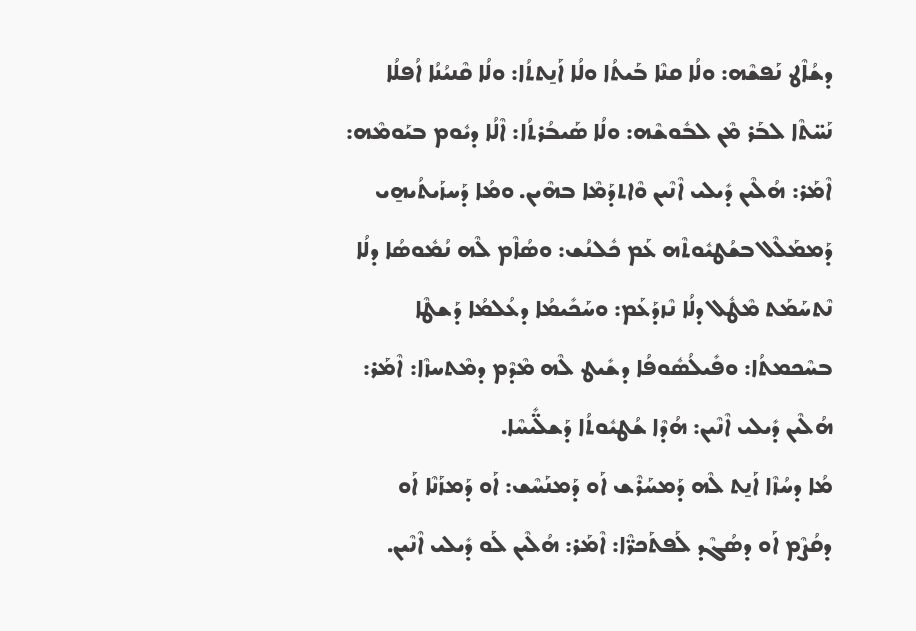ܕܫܳܐܶܛ ܢܰܦܫܶܗ: ܘܠܳܐ ܩܢܶܐ ܒܰܝܬܳܐ ܘܠܳܐ ܐܰܢ̱ܬܬܳܐ: ܘܠܳܐ ܩܶܢܝܳܢܳܐ ܐܳܦܠܳܐ ܢܰܚ̈ܬܶܐ ܠܒܰܪ ܡܶܢ ܠܒܽܘܫܶܗ: ܘܠܳܐ ܣܰܝܒܳܪܬܳܐ: ܐܶܠܳܐ ܕܝܽܘܡ ܒܝܰܘܡܶܗ: ܐܶܡܰܪ: ܗܳܠܶܝܢ ܕܺܝܠܝ ܐܶܢܶܝܢ ܘܶܐܬܕܰܡܶܐ ܒܗܶܝܢ. ܘܡܳܐ ܕܰܚܙܰܝܬܳܝܗ̱ܝ ܕܰܡܡܰܠܶܠ ܒܫܳܛܝܽܘܬܶܗ ܥܰܡ ܟܽܠܢܳܫ: ܘܣܳܐܶܡ ܠܶܗ ܢܳܡܽܘܣܳܐ ܕܠܳܐ ܢܶܬܚܰܡܰܬ ܡܶܛܽܠ ܕܠܳܐ ܢܶܙܕܰܥܰܡ: ܘܚܰܟܺܝܡܳܐ ܕܥܳܠܡܳܐ ܕܰܫܛܶܐ ܒܚܶܟܡܬܳܐ: ܘܦܺܝܠܳܣܽܘܦܳܐ ܕܫܺܝܛ ܠܶܗ ܡܶܕܶܡ ܕܡܶܬܚܙܶܐ: ܐܶܡܰܪ: ܗܳܠܶܝܢ ܕܺܝܠܝ ܐܶܢܶܝܢ: ܗܳܕܶܐ ܫܳܛܝܽܘܬܳܐ ܕܰܫܠ̈ܺܝܚܶܐ.
ܡܳܐ ܕܚܳܙܶܐ ܐܰܢ̱ܬ ܠܶܗ ܕܰܡܚܰܪܶܫ ܐܰܘ ܕܰܡܢܰܚܶܫ: ܐܰܘ ܕܰܡܙܰܢܶܐ ܐܰܘ ܕܩܳܨܶܡ ܐܰܘ ܕܣܳܓܶܕ ܠܰܦܬܰܟܪ̈ܶܐ: ܐܶܡܰܪ: ܗܳܠܶܝܢ ܠܰܘ ܕܺܝܠܝ ܐܶܢܶܝܢ.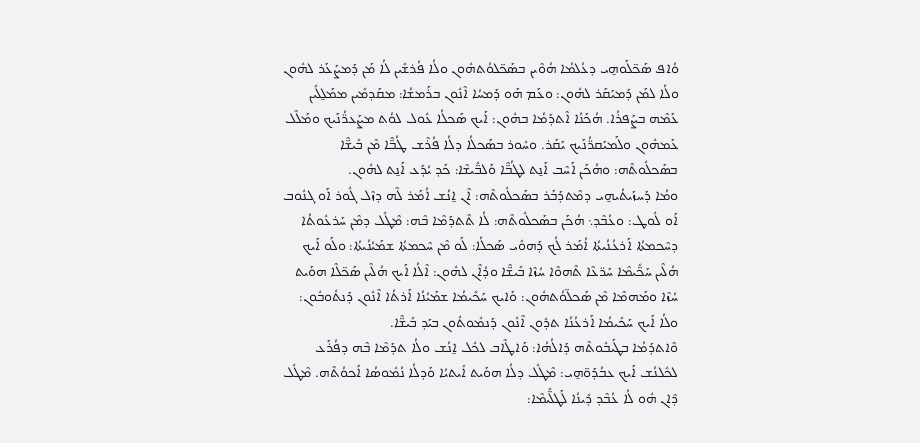ܘܳܐܦ ܣܰܟ̈ܠܰܘܗ̱ܝ ܕܥܳܠܡܳܐ ܗܳܘܶܝܢ ܒܣܰܟ̈ܠܘܳܬܗܽܘܢ ܘܠܳܐ ܦܳܪܫܺܝܢ ܠܳܐ ܡܰܢ ܕܰܡܨܰܥܰܪ ܠܗܽܘܢ ܘܠܳܐ ܠܡܰܢ ܕܰܡܝܰܩܰܪ ܠܗܽܘܢ: ܘܥܰܡ ܗܰܘ ܕܰܡܚܳܐ ܐܶܢܽܘܢ ܒܪܰܡܫܳܐ: ܡܩܰܕܡܺܝܢ ܡܡܰܠ̱ܠܺܝܢ ܥܰܡܶܗ ܒܨܰܦܪܳܐ. ܗܳܟܰܢܳܐ ܐܶܬܕܰܡܳܐ ܒܗܽܘܢ: ܐܰܝܟ ܣܰܟܠܳܐ ܥܽܘܠ ܠܘܳܬ ܡܨܰܥܪ̈ܳܢܰܝܟ ܘܡܰܠܶܠ ܥܰܡܗܽܘܢ ܘܠܰܡܝܰܩܪ̈ܳܢܰܝܟ ܝܰܩܰܪ. ܘܚܽܘܪ ܒܣܰܟܠܳܐ ܕܠܳܐ ܦܳܪܶܫ ܛܳܒ̈ܶܐ ܡܶܢ ܒܺܝܫ̈ܶܐ ܒܣܰܟܠܽܘܬܶܗ: ܘܗܳܟܰܢ ܐܰܚܶܒ ܐܰܢ̱ܬ ܠܛܳܒ̈ܶܐ ܘܰܠܒ̈ܺܝܫܶܐ: ܟܰܕ ܝܳܕܰܥ ܐܰܢ̱ܬ ܠܗܽܘܢ.
ܘܡܳܐ ܕܰܚܙܰܝܬܳܝܗ̱ܝ ܕܡܶܬܕܰܒܰܪ ܒܣܰܟܠܽܘܬܶܗ: ܐܶܢ ܐ̱ܢܳܫ ܐܳܡܰܪ ܠܶܗ ܕܙܶܠ ܓܽܘܪ ܐܰܘ ܓܢܽܘܒ ܐܰܘ ܠܽܘܛ: ܘܥܳܒܶܕ܆ ܗܳܟܰܢ ܒܣܰܟܠܽܘܬܶܗ: ܠܳܐ ܬܶܬܕܰܡܶܐ ܒܶܗ: ܡܶܛܽܠ ܕܡܶܢ ܚܰܪܥܽܘܬܳܐ ܕܚܶܟܡܬܳܐ ܐܰܪܥܳܢܳܝܬܳܐ ܐܳܡܰܪ ܠܳܟ ܕܰܗܘܺܝ ܣܰܟܠܳܐ: ܠܰܘ ܡܶܢ ܚܶܟܡܬܳܐ ܫܡܰܝܳܢܳܝܬܳܐ: ܘܠܰܘ ܐܰܝܟ ܗܳܠܶܝܢ ܚܰܟ̈ܺܝܡܶܐ ܚܰܪ̈ܥܶܐ ܬܶܗܘܶܐ ܚܳܙܶܐ ܒܺܝܫ̈ܶܐ ܘܕܳܐܶܢ ܠܗܽܘܢ: ܐܶܠܳܐ ܐܰܝܟ ܗܳܠܶܝܢ ܣܰܟ̈ܠܶܐ ܗܘܰܝܬ ܚܳܙܶܐ ܘܡܰܗܡܶܐ ܡܶܢ ܣܰܟܠ̈ܘܳܬܗܽܘܢ: ܘܰܐܝܟ ܚܰܟܺܝܡܳܐ ܫܡܰܝܳܢܳܐ ܐܰܪܬܳܐ ܐܶܢܽܘܢ ܕܰܢܬܽܘܒܽܘܢ: ܘܠܳܐ ܐܰܝܟ ܚܰܟܺܝܡܳܐ ܐܰܪܥܳܢܳܐ ܬܕܽܘܢ ܐܶܢܽܘܢ ܕܰܢܡܽܘܬܽܘܢ ܒܝܰܕ ܒܺܝܫ̈ܶܐ.
ܘܶܐܬܕܰܡܳܐ ܒܛܰܝܒܽܘܬܶܗ ܕܰܐܠܳܗܳܐ: ܘܰܐܛܶܐܒ ܠܟܽܠ ܐ̱ܢܳܫ ܘܠܳܐ ܬܕܰܡܶܐ ܒܶܗ ܕܦܳܪܰܥ ܠܟܽܠܢܳܫ ܐܰܝܟ ܥܒܳܕܰܘ̈ܗ̱ܝ: ܡܶܛܽܠ ܕܠܳܐ ܗܘܰܝܬ ܐܺܝܬܝܳܐ ܘܰܕܠܳܐ ܢܳܡܽܘܣܳܐ ܐܰܟܘܳܬܶܗ. ܡܶܛܽܠ ܕܶܐܢ ܗܽܘ ܠܳܐ ܥܳܒܶܕ ܕܺܝܢܳܐ ܠܰܛܠ̈ܺܝܡܶܐ: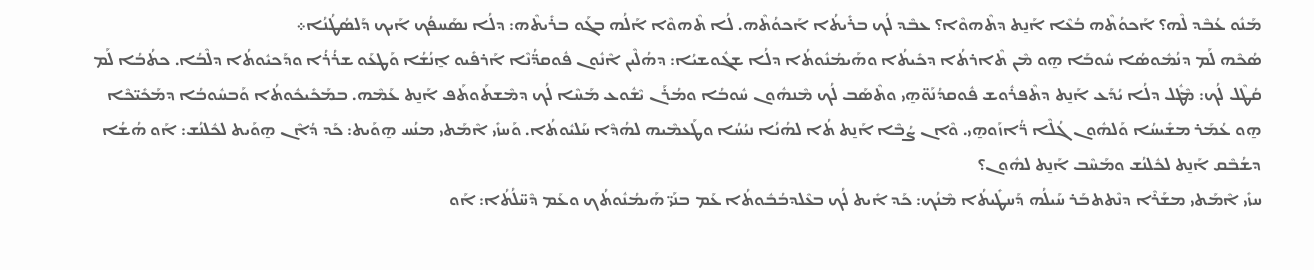ܡܰܢܽܘ ܥܳܒܶܕ ܠܶܗ؟ ܐܰܟܘܳܬܶܗ ܒܳܥܶܐ ܐܰܢ̱ܬ ܕܬܶܗܘܶܐ؟ ܥܒܶܕ ܠܳܟ ܒܪܺܝܬܳܐ ܐܰܟܘܳܬܶܗ. ܠܳܐ ܬܶܗܘܶܐ ܐܰܠܳܗ ܒܓܰܘ ܒܪܺܝܬܶܗ: ܕܠܳܐ ܢܣܰܚܦܳܟ ܐܰܝܟ ܕܰܠܣܳܛܳܢܳܐ܀
ܣܳܟܶܗ ܠܰܡ ܕܢܳܡܽܘܣܳܐ ܚܽܘܒܰܐ ܗ̱ܘ ܡܶܢ ܬܶܐܪܬܳܐ ܕܟܺܝܬܳܐ ܘܗܰܝܡܳܢܽܘܬܳܐ ܕܠܳܐ ܫܓܽܘܫܝܳܐ: ܕܗܳܠܶܝܢ ܐܶܢܽܘܢ ܦܽܘܩܕ̈ܳܢܶܐ ܐܰܪܦܺܝܘ ܐ̱ܢܳܫܳܐ ܘܰܛܥܰܘ ܫܪܳܪܳܐ ܘܕܰܟܝܽܘܬܳܐ ܕܠܶܒܳܐ. ܟܬܳܒܳܐ ܠܰܡ ܩܳܛܶܠ ܠܳܟ: ܡܶܛܽܠ ܕܠܳܐ ܝܳܕܰܥ ܐܰܢ̱ܬ ܕܬܶܦܪܽܘܫ ܦܽܘܩܕܳܢܰܘ̈ܗ̱ܝ ܘܬܶܣܰܒ ܠܳܟ ܡܶܢܗܽܘܢ ܚܽܘܒܳܐ ܘܡܳܪܰܢ ܝܶܫܽܘܥ ܡܰܚܶܐ ܠܳܟ ܕܡܶܫܬܰܘܬܰܦ ܐܰܢ̱ܬ ܥܰܡܶܗ. ܒܡܰܟܺܝܟܽܘܬܳܐ ܘܰܒܚܽܘܒܳܐ ܕܡܰܟܺܝ̈ܟܶܐ ܗ̱ܘ ܥܳܡܰܪ ܡܫܺܝܚܳܐ ܘܰܠܗܽܘܢ ܓܳܠܶܐ ܪ̈ܳܐܙܰܘܗ̱ܝ. ܘܶܐܢ ܨܳܒܶܐ ܐܰܢ̱ܬ ܬܳܐ ܠܗܳܢܳܐ ܢܝܳܚܳܐ ܘܛܰܥܡܶܝܗ ܠܗܳܕܶܐ ܚܰܠܝܽܘܬܳܐ. ܘܰܚܙܺܝ ܐܶܡܰܬܝ ܡܢܳܚ ܗ̱ܘܰܝܬ: ܟܰܕ ܕܳܐܶܢ ܗ̱ܘܰܝܬ ܠܟܽܠܢܳܫ: ܐܰܘ ܗܳܫܳܐ ܕܫܳܒܶܩ ܐܰܢ̱ܬ ܠܟܽܠܢܳܫ ܘܡܰܚܶܒ ܐܰܢ̱ܬ ܠܗܽܘܢ؟
ܚܙܺܝ ܐܶܡܰܬܝ ܡܫܰܪܶܐ ܕܢܶܬܬܒܰܪ ܚܰܝܠܳܗ ܕܰܚܛܺܝܬܳܐ ܡܶܢܳܟ: ܟܰܕ ܐܺܝܬ ܠܳܟ ܒܥܶܠܕܒܳܒܽܘܬܳܐ ܥܰܡ ܒܢܰܝ̈ ܗܰܝܡܳܢܽܘܬܳܟ ܘܥܰܡ ܕܶܚ̈ܠܳܬܳܐ: ܐܰܘ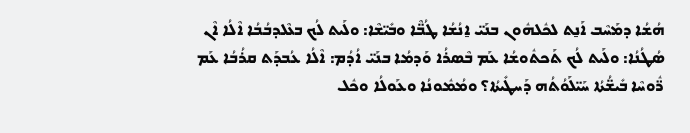ܗܳܫܳܐ ܕܡܰܚܶܒ ܐܰܢ̱ܬ ܠܟܽܠܗܽܘܢ ܒܢܰܝ̈ ܐ̱ܢܳܫܳܐ ܛܳܒ̈ܶܐ ܘܒܺܝ̈ܫܶܐ: ܘܠܰܝܬ ܠܳܟ ܒܥܶܠܕܒܳܒܳܐ ܐܶܠܳܐ ܐܶܢ ܤܳܛܳܢܳܐ: ܘܠܰܝܬ ܠܳܟ ܬܰܟܬܽܘܫܳܐ ܥܰܡ ܒܶܣܪܳܐ ܘܰܕܡܳܐ ܒܢܰܝ̈ ܐܳܕܳܡ: ܐܶܠܳܐ ܥܳܒܕܰܬ ܩܪܳܒܳܐ ܥܰܡ ܪ̈ܽܘܚܶܐ ܒܺܝܫ̈ܳܬܳܐ ܚܰܝ̈ܠܰܘܳܬܳܗ ܕܰܚܛܺܝܬܳܐ؟ ܘܡܳܡܽܘܢܳܐ ܘܥܰܘܠܳܐ ܘܟܽܠ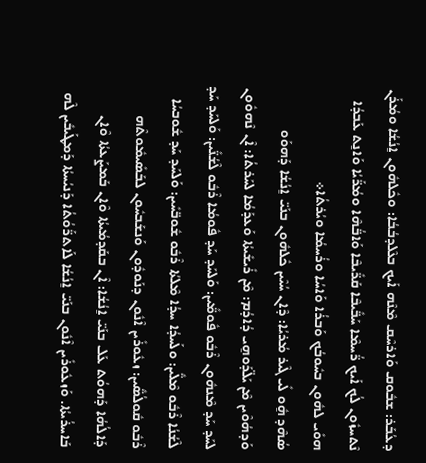ܕܥܳܒܰܪ: ܫܒܽܘܩ ܘܰܐܪܚܶܩ ܡܶܢܶܗ ܐܰܝܟ ܒܥܶܠܕܒܳܒܳܐ: ܘܟܽܠܗܽܘܢ ܐ̱ܢܳܫܳܐ ܘܡܳܪܰܢ ܢܶܬܚܙܽܘܢ ܠܳܟ ܐܰܝܟ ܪ̈ܳܚܡܶܐ ܚܰܒ̈ܺܝܒܶܐ ܩܰܪ̈ܺܝܒܶܐ ܘܰܐܒ̈ܳܗܶܐ ܘܡܳܪ̈ܰܝܳܐ ܘܰܐܢ̱ܬ ܥܰܒܕܳܐ ܗܘܺܝ ܠܗܽܘܢ ܒܚܽܘܒܳܟ ܘܰܒܪܳܐ ܘܰܐܚܳܐ ܘܪܳܚܡܳܐ ܘܝܳܪܬܳܐ܀
ܣܳܗܶܕ ܗ̱ܽܘ ܠܺܝ ܓܶܝܪ ܡܳܪܝܳܐ: ܕܶܐܢ ܚܳܝܶܝܢ ܟܽܠܗܽܘܢ ܒܢܰܝ̈ ܐ̱ܢܳܫܳܐ ܕܰܗܘܰܘ ܘܰܕܗܳܘܶܝܢ ܡܶܢ ܝܰܠ̈ܕܰܘܗ̱ܝ ܕܳܐܕܳܡ: ܡܶܢ ܪܺܝܫܺܝܬܳܐ ܘܰܥܕܰܡܳܐ ܠܚܰܪܬܳܐ: ܐܶܢ ܢܶܗܘܽܘܢ ܠܚܰܕ ܚܰܕ ܡܶܢܗܽܘܢ ܪܶܒܽܘ ܦܽܘܡ̈ܺܝܢ: ܘܰܠܚܰܕ ܚܰܕ ܦܽܘܡܳܐ ܪܶܒܽܘ ܠܶܫܳܢ̈ܺܝܢ: ܘܰܠܚܰܕ ܚܰܕ ܠܶܫܳܢܳܐ ܪܶܒܽܘ ܡܶܠ̈ܺܝܢ: ܘܠܰܚܕܳܐ ܚܕܳܐ ܡܶܠܬܳܐ ܪܶܒܽܘ ܫܽܘܒ̈ܚܺܝܢ: ܘܰܠܚܰܕ ܚܰܕ ܫܽܘܒܚܳܐ ܪܶܒܽܘ ܩܽܘܠܳܣ̈ܺܝܢ: ܙܥܽܘܪܺܝܢ ܐܶܢܽܘܢ ܕܢܰܘܕܽܘܢ ܘܰܢܫܰܒܚܽܘܢ ܠܒܰܣܺܝܡܽܘܬܶܗ ܕܰܐܠܳܗܳܐ ܕܰܗܘܳܬ ܥܰܠ ܒܢܰܝ̈ ܐ̱ܢܳܫܳܐ: ܐܶܢ ܒܩܰܕܡܳܝܬܳܐ ܘܶܐܢ ܒܰܡܨܰܥܬܳܐ ܘܶܐܢ ܒܰܐܚܪܳܝܬܳܐ. ܘܰܙܥܽܘܪܺܝܢ ܐܶܢܽܘܢ ܒܢܰܝ̈ ܐ̱ܢܳܫܳܐ ܠܰܐܬܪ̈ܰܘܳܬܳܐ ܕܰܢܝܳܚܬܳܐ ܕܰܡܛܰܝܒܺܝܢ ܠܶܗ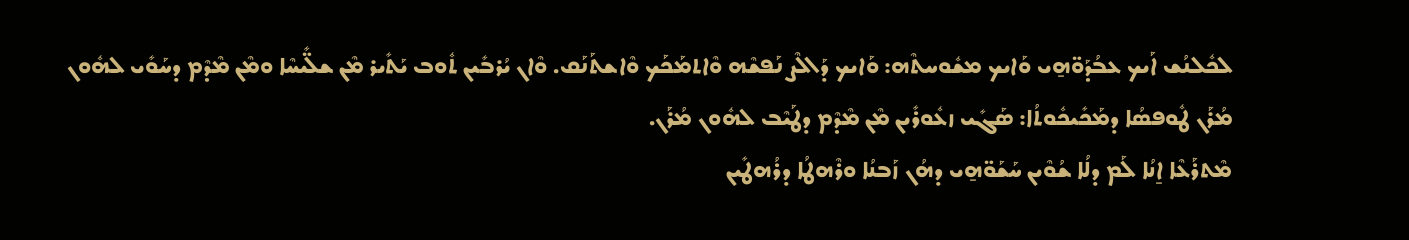ܠܟܽܠܢܳܫ ܐܰܝܟ ܥܒܳܕܰܘ̈ܗ̱ܝ ܘܰܐܝܟ ܡܫܽܘܚܬܶܗ: ܘܰܐܝܟ ܕܰܐܠܶܨ ܢܰܦܫܶܗ ܘܶܐܬܡܰܟܰܟ ܘܶܐܫܬܰܢܰܩ. ܘܶܐܢ ܝܳܪܒܺܝܢ ܬܽܘܒ ܝܰܬܺܝܪ ܡܶܢ ܫܠ̈ܺܝܚܶܐ ܘܡܶܢ ܡܶܕܶܡ ܕܚܰܘܺܝ ܠܗܽܘܢ ܡܳܪܰܢ ܛܽܘܦܣܳܐ ܕܡܰܟܺܝܟܽܘܬܳܐ: ܣܰܓܺܝ ܙܥܽܘܪܺܝܢ ܡܶܢ ܡܶܕܶܡ ܕܛܰܝܶܒ ܠܗܽܘܢ ܡܳܪܰܢ.
ܡܶܬܪܰܥܶܐ ܐ̱ܢܳܐ ܠܰܡ ܕܠܳܐ ܫܳܘܶܝܢ ܚܰܫܰܘ̈ܗ̱ܝ ܕܗܳܢ ܙܰܒܢܳܐ ܘܪܶܗܛܳܐ ܕܪܳܗܛܺܝܢ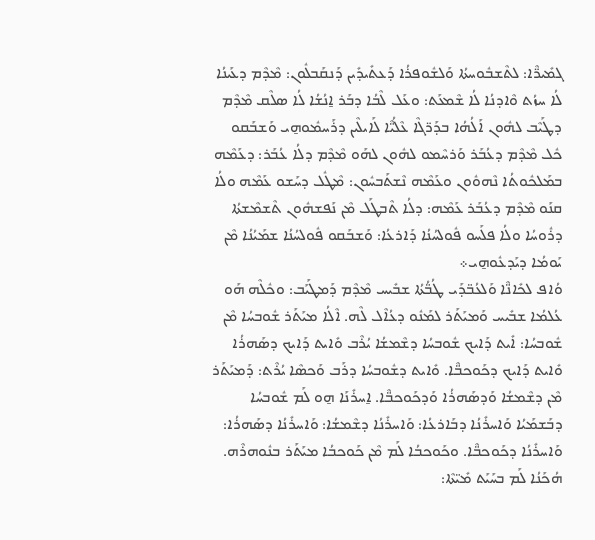ܓܡܺܝܪ̈ܶܐ: ܠܬܶܫܒܽܘܚܬܳܐ ܘܰܠܫܽܘܦܪܳܐ ܕܰܥܬܺܝܕܺܝܢ ܕܰܢܩܰܒܠܽܘܢ: ܡܶܕܶܡ ܕܥܰܝܢܳܐ ܠܳܐ ܚܙܳܬ ܘܶܐܕܢܳܐ ܠܳܐ ܫܶܡܥܰܬ: ܘܥܰܠ ܠܶܒܳܐ ܕܒܰܪ ܐ̱ܢܳܫܳܐ ܠܳܐ ܣܠܶܩ ܡܶܕܶܡ ܕܛܰܝܶܒ ܠܗܽܘܢ ܐܰܠܳܗܳܐ ܒܕܰܪ̈ܓܶܐ ܥܶܠܳܝ̈ܶܐ ܠܰܐܝܠܶܝܢ ܕܪܰܚܡܽܘܗ̱ܝ ܘܰܫܒܰܩܘ ܟܽܠ ܡܶܕܶܡ ܕܥܳܒܰܪ ܘܰܪܚܶܡܘ ܠܗܽܘܢ ܠܗܰܘ ܡܶܕܶܡ ܕܠܳܐ ܥܳܒܰܪ: ܕܥܰܡܶܗ ܒܡܰܠܟܽܘܬܳܐ ܢܶܗܘܽܘܢ ܘܥܰܡܶܗ ܢܶܫܬܰܒܚܽܘܢ: ܡܶܛܽܠ ܕܚܰܫܘ ܥܰܡܶܗ ܘܠܳܐ ܩܢܰܘ ܡܶܕܶܡ ܕܥܳܒܰܪ ܥܰܡܶܗ: ܕܠܳܐ ܬܶܒܛܰܠ ܡܶܢ ܢܰܦܫܗܽܘܢ ܬܶܫܡܶܫܬܳܐ ܕܪܽܘܚܳܐ ܘܠܳܐ ܦܠܰܚܘ ܦܽܘܠܚܳܢܳܐ ܕܰܐܪܥܳܐ: ܘܰܫܒܰܩܘ ܦܽܘܠܚܳܢܳܐ ܫܡܰܝܳܢܳܐ ܡܶܢ ܝܰܘܡܳܐ ܕܝܰܕܥܽܘܗ̱ܝ܀
ܘܳܐܦ ܠܟܺܐܢ̈ܶܐ ܘܰܠܥܳܒ̈ܕܰܝ ܛܳܒ̈ܳܬܳܐ ܫܒܺܝܚ ܡܶܕܶܡ ܕܰܡܛܰܝܰܒ: ܘܟܽܠܶܗ ܗܰܘ ܥܳܠܡܳܐ ܫܒܺܝܚ ܘܰܡܝܰܬܰܪ ܠܡܰܢܽܘ ܕܥܳܐܶܠ ܠܶܗ. ܐܶܠܳܐ ܡܝܰܬܰܪ ܫܽܘܒܚܳܐ ܡܶܢ ܫܽܘܒܚܳܐ: ܐܺܝܬ ܕܰܐܝܟ ܫܽܘܒܚܳܐ ܕܫܶܡܫܳܐ ܝܳܪܶܒ ܘܺܐܝܬ ܕܰܐܝܟ ܕܣܰܗܪܳܐ ܘܺܐܝܬ ܕܰܐܝܟ ܕܟܰܘܟܒ̈ܶܐ. ܘܺܐܝܬ ܕܫܽܘܒܚܳܐ ܕܪܰܒ ܘܰܟܣܶܐ ܝܳܪܶܬ: ܕܰܡܝܰܬܰܪ ܡܶܢ ܕܫܶܡܫܳܐ ܘܰܕܣܰܗܪܳܐ ܘܰܕܟܰܘܟܒ̈ܶܐ. ܐ̱ܚܪܺܢܰܐ ܗ̱ܘ ܠܰܡ ܫܽܘܒܚܳܐ ܕܒܰܫܡܰܝܳܐ ܘܰܐܚܪܺܢܳܐ ܕܒܰܐܪܥܳܐ: ܘܰܐܚܪܺܢܳܐ ܕܫܶܡܫܳܐ: ܘܰܐܚܪܺܢܳܐ ܕܣܰܗܪܳܐ: ܘܰܐܚܪܺܢܳܐ ܕܟܰܘܟܒ̈ܶܐ. ܘܟܰܘܟܒܳܐ ܠܰܡ ܡܶܢ ܟܰܘܟܒܳܐ ܡܝܰܬܰܪ ܒܢܽܘܗܪܶܗ. ܗܳܟܰܢܳܐ ܠܰܡ ܒܚܰܝܰܬ ܡܺܝ̈ܬܶܐ: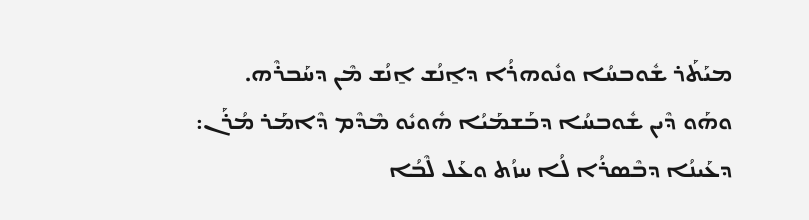ܡܝܰܬܰܪ ܫܽܘܒܚܳܐ ܘܢܽܘܗܪܳܐ ܕܐ̱ܢܳܫ ܐ̱ܢܳܫ ܡܶܢ ܕܚܰܒܪܶܗ.
ܘܗܰܘ ܕܶܝܢ ܫܽܘܒܚܳܐ ܕܒܰܫܡܰܝܳܐ ܗܽܘܝܽܘ ܡܶܕܶܡ ܕܶܐܡܰܪ ܡܳܪܰܢ: ܕܥܰܝܢܳܐ ܕܒܶܣܪܳܐ ܠܳܐ ܚܙܳܬ ܘܥܰܠ ܠܶܒܳܐ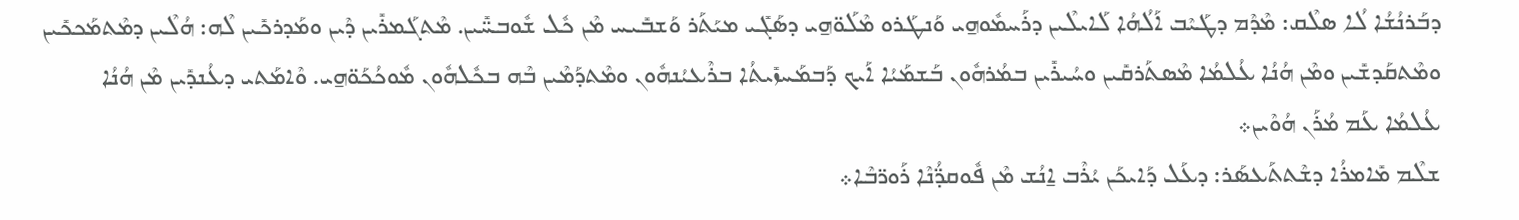ܕܒܰܪܢܳܫܳܐ ܠܳܐ ܣܠܶܩ: ܡܶܕܶܡ ܕܛܰܝܶܒ ܐܰܠܳܗܳܐ ܠܰܐܝܠܶܝܢ ܕܪܰܚܡܽܘܗ̱ܝ ܘܰܢܛܰܪܘ ܡܶܠܰܘ̈ܗ̱ܝ ܕܣܰܓܺܝ ܡܝܰܬܰܪ ܘܰܫܒܺܝܚ ܡܶܢ ܟܽܠ ܫܽܘܒܚ̈ܺܝܢ. ܡܶܬܓܰܡܪܺܝܢ ܕܶܝܢ ܘܡܰܕܪܟܺܝܢ ܠܶܗ: ܗܳܠܶܝܢ ܕܡܶܬܡܰܟܟܺܝܢ ܘܡܶܬܩܰܕܫܺܝܢ ܘܡܶܢ ܗܳܢܳܐ ܥܳܠܡܳܐ ܡܶܣܬܰܪܩܺܝܢ ܘܚܳܝܪܺܝܢ ܒܡܳܪܗܽܘܢ ܒܰܫܡܰܝܳܐ ܐܰܝܟ ܕܰܒܡܰܚܙܺܝܬܳܐ ܒܪܶܥܝܳܢܗܽܘܢ ܘܡܶܬܕܰܡܶܝܢ ܒܶܗ ܒܟܽܠܗܽܘܢ ܡܽܘܟܳܟܰܘ̈ܗ̱ܝ. ܘܶܐܡܰܬܝ ܕܥܳܢܕܺܝܢ ܡܶܢ ܗܳܢܳܐ ܥܳܠܡܳܐ ܥܰܡ ܡܳܪܰܢ ܗܳܘܶܝܢ܀
ܫܠܶܡ ܡܺܐܡܪܳܐ ܕܫܶܬܬܰܥܣܰܪ: ܕܥܰܠ ܕܰܐܝܟܰܢ ܝܳܪܶܒ ܐ̱ܢܳܫ ܡܶܢ ܦܽܘܩܕ̈ܳܢܶܐ ܪܰܘܪ̈ܒܶܐ܀